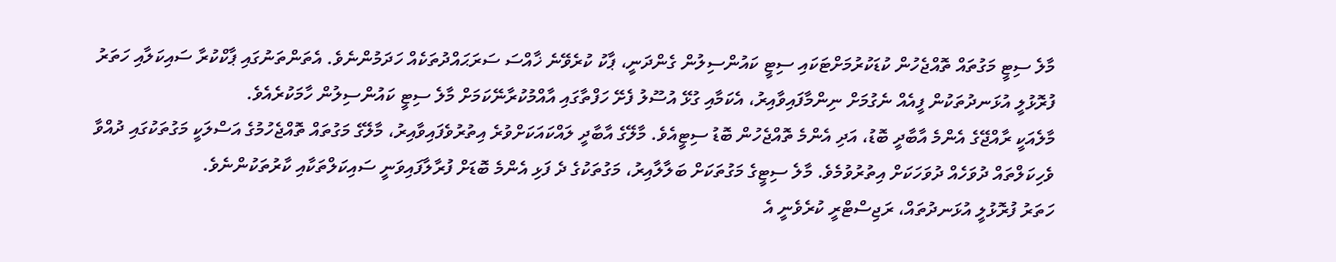މާލެ ސިޓީ މަގުތައް ތޮއްޖެހުން ކުޑަކުރުމަށްޓަކައި ސިޓީ ކައުންސިލުން ގެންދަނީ، ޕާކު ކުރެވޭނެ ޚާއްސަ ސަރަޙައްދުތަކެއް ހަދަމުންނެވެ. އެތަންތަނުގައި ޕާކްކުރާ ސައިކަލާއި ހަތަރު ފުރޮޅުލީ އުޅަނދުތަކުން ފީއެއް ނެގުމަށް ނިންމާފައިވާއިރު، އެކަމާއި ގުޅޭ އުސޫލު ފެށޭ ހަފްތާގައި އާއްމުކުރާނޭކަމަށް މާލެ ސިޓީ ކައުންސިލުން ހާމަކުރެއެވެ.
މާލެއަކީ ރާއްޖޭގެ އެންމެ އާބާދީ ބޮޑު، އަދި އެންމެ ތޮއްޖެހުން ބޮޑު ސިޓީއެވެ. މާލޭގެ އާބާދީ ލައްކައަކަށްވުރެ އިތުރުވެފައިވާއިރު، މާލޭގެ މަގުތައް ތޮއްޖެހުމުގެ އަސްލަކީ މަގުތަކުގައި ދުއްވާ ވެހިކަލްތައް ދުވަހެއް ދުވަހަކަށް އިތުރުވުމެވެ. މާލެ ސިޓީގެ މަގުތަކަށް ބަލާލާއިރު، މަގުތަކުގެ ދެ ފަޅި އެންމެ ބޮޑަށް ފުރާލާފައިވަނީ ސައިކަލްތަކާއި ކާރުތަކުންނެވެ.
ހަތަރު ފުރޮޅުލީ އުޅަނދުތައް، ރަޖިސްޓްރީ ކުރެވެނީ އެ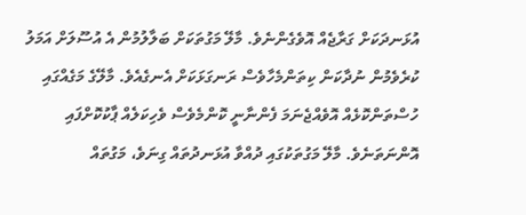އުޅަނދަކަށް ގަރާޖެއް އޮވެގެންނެވެ. މާލޭ މަގުތަކަށް ބަލާލުމުން އެ އުސޫލަށް އަމަލު ކުރެވެމުން ނުދާކަން ކިތަންމެހާވެސް ރަނގަޅަކަށް އެނގެއެވެ. މާލޭގެ މަގެއްގައި ހުސްތަންކޮޅެއް އޮވެއްޖެނަމަ ފެންނާނީ ކޮންމެވެސް ވެހިކަލެއް ޕާކުކޮށްފައި އޮންނަތަނެވެ. މާލޭ މަގުތަކުގައި ދުއްވާ އުޅަނދުތައް ގިނަވެ، މަގުތައް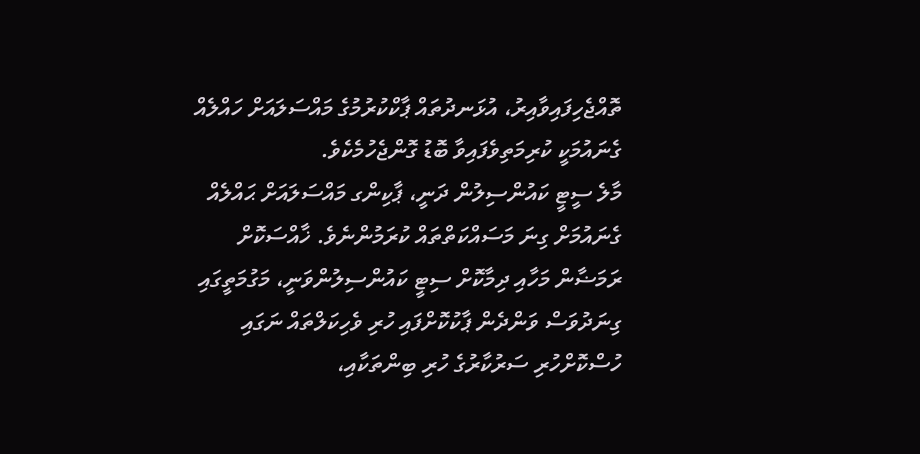ތޮއްޖެހިފައިވާއިރު، އުޅަނދުތައް ޕާކްކުރުމުގެ މައްސަލައަށް ހައްލެއް ގެނައުމަކީ ކުރިމަތިވެފައިވާ ބޮޑު ގޮންޖެހުމެކެވެ.
މާލެ ސީޓީ ކައުންސިލުން ދަނީ، ޕާކިންގ މައްސަލައަށް ޙައްލެއް ގެނައުމަށް ގިނަ މަސައްކަތްތައް ކުރަމުންނެވެ. ޚާއްސަކޮށް ރަމަޟާން މަހާއި ދިމާކޮށް ސިޓީ ކައުންސިލުންވަނީ، މަގުމަތީގައި ގިނަދުވަސް ވަންދެން ޕާކުކޮށްފައި ހުރި ވެހިކަލްތައް ނަގައި ހުސްކޮށްހުރި ސަރުކާރުގެ ހުރި ބިންތަކާއި،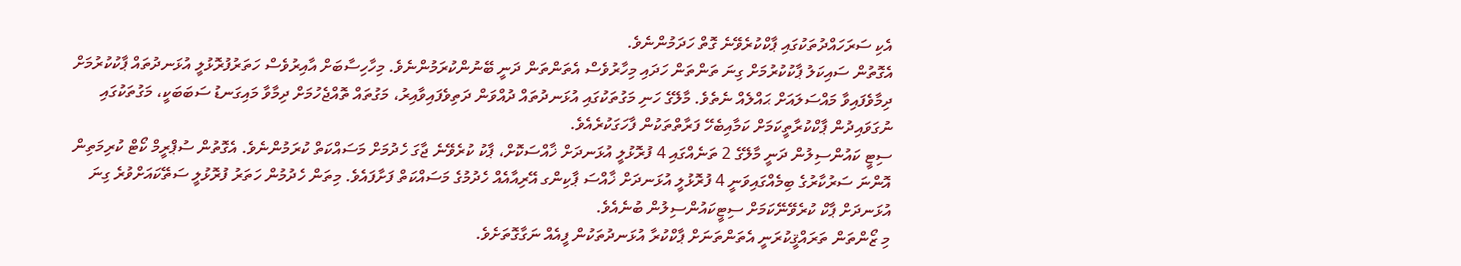އެކި ސަރަހައްދުތަކުގައި ޕާކްކުރެވޭނެ ގޮތް ހަދަމުންނެވެ.
އެގޮތުން ސައިކަލު ޕާކުކުރުމަށް ގިނަ ތަންތަން ހަދައި މިހާރުވެސް އެތަންތަން ދަނީ ބޭނުންކުރަމުންނެވެ. މިހާހިސާބަށް އާއިރުވެސް ހަތަރުފުރޮޅުލީ އުޅަނދުތައް ޕާކުކުރުމަށް ދިމާވެފައިވާ މައްސަލައަށް ޙައްލެއް ނެތެވެ. މާލޭގެ ހަނި މަގުތަކުގައި އުޅަނދުތައް ދުއްވަން ދަތިވެފައިވާއިރު، މަގުތައް ތޮއްޖެހުމަށް ދިމާވާ މައިގަނޑު ސަބަބަކީ، މަގުތަކުގައި ނުގަވައިދުން ޕާކްކުރާތީކަމަށް ކަމާއިބެހޭ ފަރާތްތަކުން ފާހަގަކުރެއެވެ.
ސިޓީ ކައުންސިލުން ދަނީ މާލޭގެ 2 ތަނެއްގައި 4 ފުރޮޅުލީ އުޅަނދަށް ޚާއްސަކޮށް، ޕާކު ކުރެވޭނެ ޖާގަ ހެދުމަށް މަސައްކަތް ކުރަމުންނެވެ. އެގޮތުން ސުޕްރީމް ކޯޓް ކުރިމަތިން އޮންނަ ސަރުކާރުގެ ބިމެއްގައިވަނީ 4 ފުރޮޅުލީ އުޅަނދަށް ޚާއްސަ ޕާކިންގ އޭރިއާއެއް ހެދުމުގެ މަސައްކަތް ފަށާފައެވެ. މިތަން ހެދުމުން ހަތަރު ފުރޮޅުލީ ސަތޭކައަށްވުރެ ގިނަ އުޅަނދަށް ޕާކް ކުރެވޭނޭކަމަށް ސިޓީކައުންސިލުން ބުނެއެވެ.
މި ޒޯންތަން ތަރައްޤީކުރަނީ އެތަންތަނަށް ޕާކްކުރާ އުޅަނދުތަކުން ފީއެއް ނަގާގޮތަށެވެ.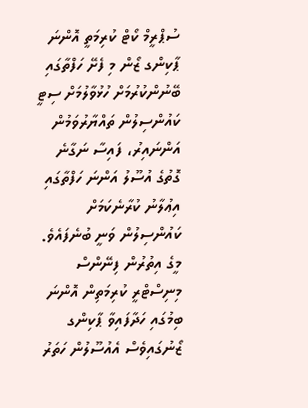ސުޕްރީމް ކޯޓް ކުރިމަތީ އޮންނަ ޕާކިންގ ޒޯން މި ފެށޭ ހަފްތާގައި ބޭނުންކުރުމަށް ހުޅުވާލުމަށް ސިޓީ ކައުންސިލުން ތައްޔާރުވަމުން އަންނައިރު، ފައިސާ ނަގާނެ ގޮތުގެ އުސޫލު އަންނަ ހަފްތާގައި އިޢުލާނު ކުރާނެކަމަށް ކައުންސިލުން ވަނީ ބުނެފައެވެ.
މީގެ އިތުރުން ފިނޭންސް މިނިސްޓްރީ ކުރިމަތިން އޮންނަ ބިމުގައި ހަދާފައިވާ ޕާކިންގ ޒޯނުގައިވެސް އެއުސޫލުން ހަތަރު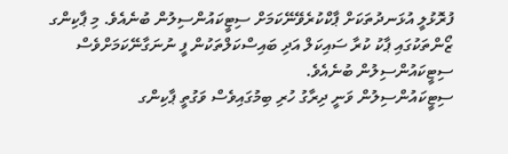ފުރޮޅުލީ އުޅަނދުތަކަށް ޕާކްކުރެވޭނޭކަމަށް ސިޓީކައުންސިލުން ބުނެއެވެ. މި ޕާކިންގ ޒޯންތަކުގައި ޕާކު ކުރާ ސައިކަލް އަދި ބައިސްކަލްތަކުން ފީ ނުނަގާނޭކަމަށްވެސް ސިޓީކައުންސިލުން ބުނެއެވެ.
ސިޓީކައުންސިލުން ވަނީ ދިރާގު ހުރި ބިމުގައިވެސް ވަގުތީ ޕާކިންގ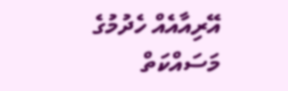އޭރިއާއެއް ހެދުމުގެ މަސައްކަތް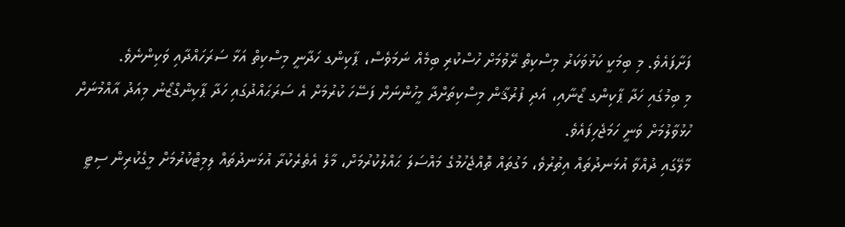ފަށާފައެވެ. މި ބިމަކީ ކަޅުވަކަރު މިސްކިތް ރޭވުމަށް ހުސްކުރި ބިމެއް ނަމަވެސް، ޕާކިންގ ހަދާނީ މިސްކިތް އަޅާ ސަރަހައްދާއި ވަކިންނެވެ.
މި ބިމުގައި ހަދާ ޕާކިންގ ޒޯނާއި، އަދި ފުރުޤާން މިސްކިތަށްދާ މީހުންނަށް ފަސޭހަ ކުރުމަށް އެ ސަރަޙައްދުގައި ހަދާ ޕާކިންގްޒޯނު މިއަދު އާއްމުނަށް ހުޅުވާލުމަށް ވަނީ ހަމަޖެހިފައެވެ.
މާލޭގައި ދުއްވާ އުޅަނދުތައް އިތުރުވެ، މަގުތައް ތޮއްޖެހުމުގެ މައްސަލަ ޙައްލުކުރުމަށް، މާލެ އެތެރެކުރާ އުޅަނދުތައް ލިމިޓްކުރުމަށް މީގެކުރިން ސިޓީ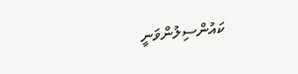ކައުންސިލުންވަނީ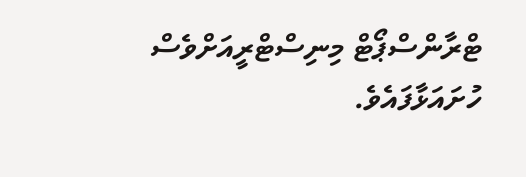ޓްރާންސްޕޯޓް މިނިސްޓްރީއަށްވެސް ހުށައަޅާފައެވެ.